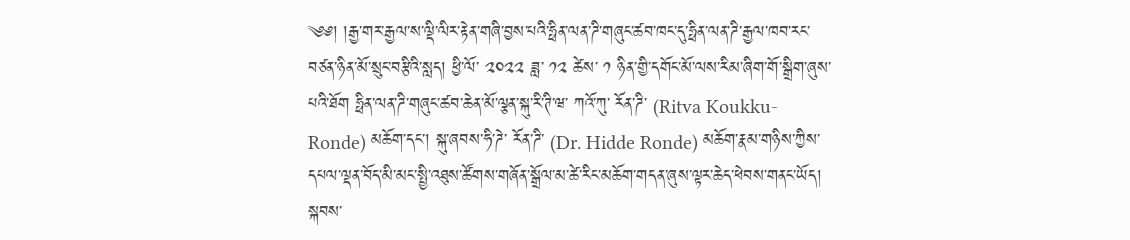༄༅། །རྒྱ་གར་རྒྱལ་ས་ལྡི་ལིར་རྟེན་གཞི་བྱས་པའི་ཧྥིན་ལན་ཌི་གཞུང་ཚབ་ཁང་དུ་ཧྥིན་ལན་ཌི་རྒྱལ་ཁབ་རང་བཙན་ཉིན་མོ་སྲུང་བརྩིའི་སླད། ཕྱི་ལོ་ ༢༠༢༢ ཟླ་ ༡༢ ཚེས་ ༡ ཉིན་གྱི་དགོང་མོ་ལས་རིམ་ཞིག་གོ་སྒྲིག་ཞུས་པའི་ཐོག ཧྥིན་ལན་ཌི་གཞུང་ཚབ་ཆེན་མོ་ལྕན་སྐུ་རི་ཊི་ཝ་ ཀའོ་ཀུ་ རོན་ཌི་ (Ritva Koukku-Ronde) མཆོག་དང་། སྐུ་ཞབས་ཧི་ཌེ་ རོན་ཌི་ (Dr. Hidde Ronde) མཆོག་རྣམ་གཉིས་ཀྱིས་དཔལ་ལྡན་བོད་མི་མང་སྤྱི་འཐུས་ཚོགས་གཞོན་སྒྲོལ་མ་ཚེ་རིང་མཆོག་གདན་ཞུས་ལྟར་ཆེད་ཕེབས་གནང་ཡོད།
སྐབས་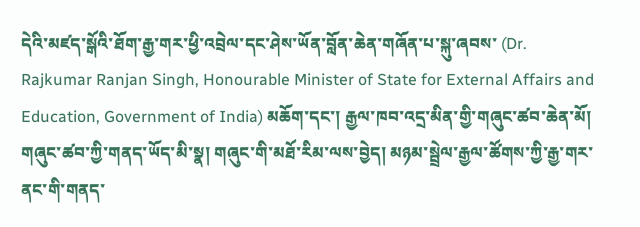དེའི་མཛད་སྒོའི་ཐོག་རྒྱ་གར་ཕྱི་འབྲེལ་དང་ཤེས་ཡོན་བློན་ཆེན་གཞོན་པ་སྐུ་ཞབས་ (Dr. Rajkumar Ranjan Singh, Honourable Minister of State for External Affairs and Education, Government of India) མཆོག་དང་། རྒྱལ་ཁབ་འདྲ་མིན་གྱི་གཞུང་ཚབ་ཆེན་མོ། གཞུང་ཚབ་ཀྱི་གནད་ཡོད་མི་སྣ། གཞུང་གི་མཐོ་རིམ་ལས་བྱེད། མཉམ་སྦྲེལ་རྒྱལ་ཚོགས་ཀྱི་རྒྱ་གར་ནང་གི་གནད་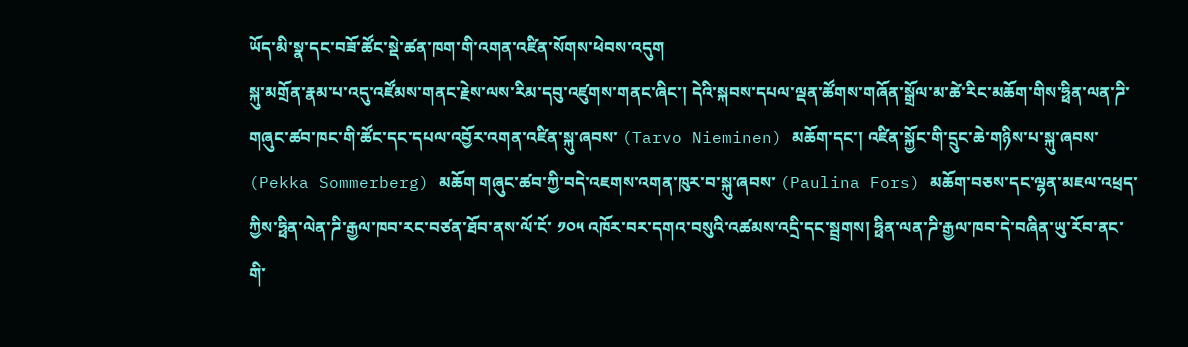ཡོད་མི་སྣ་དང་བཟོ་ཚོང་སྡེ་ཚན་ཁག་གི་འགན་འཛིན་སོགས་ཕེབས་འདུག
སྐུ་མགྲོན་རྣམ་པ་འདུ་འཛོམས་གནང་རྗེས་ལས་རིམ་དབུ་འཛུགས་གནང་ཞིང་། དེའི་སྐབས་དཔལ་ལྡན་ཚོགས་གཞོན་སྒྲོལ་མ་ཚེ་རིང་མཆོག་གིས་ཧྥིན་ལན་ཌི་གཞུང་ཚབ་ཁང་གི་ཚོང་དང་དཔལ་འབྱོར་འགན་འཛིན་སྐུ་ཞབས་ (Tarvo Nieminen) མཆོག་དང་། འཛིན་སྐྱོང་གི་དྲུང་ཆེ་གཉིས་པ་སྐུ་ཞབས་ (Pekka Sommerberg) མཆོག གཞུང་ཚབ་ཀྱི་བདེ་འཇགས་འགན་ཁུར་བ་སྐུ་ཞབས་ (Paulina Fors) མཆོག་བཅས་དང་ལྷན་མཇལ་འཕྲད་ཀྱིས་ཧྥིན་ལེན་ཌི་རྒྱལ་ཁབ་རང་བཙན་ཐོབ་ནས་ལོ་ངོ་ ༡༠༥ འཁོར་བར་དགའ་བསུའི་འཚམས་འདྲི་དང་སྦྲགས། ཧྥིན་ལན་ཌི་རྒྱལ་ཁབ་དེ་བཞིན་ཡུ་རོབ་ནང་གི་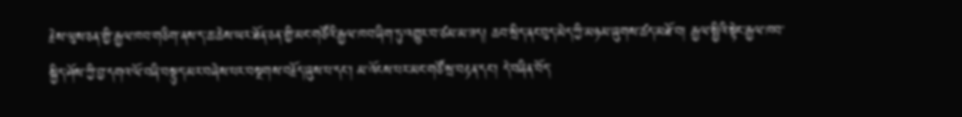རྗེས་ལུས་ཅན་གྱི་རྒྱལ་ཁབ་གཅིག་ནས་ད་ཆ་ཆེས་ཡར་ཐོན་ཅན་གྱི་མང་གཙོའི་རྒྱལ་ཁབ་ཞིག་ཏུ་འགྱུར་བ་ཙམ་མ་ཟད། ཆབ་སྲིད་ནང་བུད་མེད་ཀྱི་མཉམ་ཞུགས་ཚད་མཐོ་བ། རྒྱལ་སྤྱིའི་སྟེང་རྒྱལ་ཁབ་སྐྱིད་ཤོས་ཀྱི་བྱ་དགའ་ལོ་བཞི་བསྟུད་མར་བཞེས་པར་བསྔགས་བརྗོད་ཞུས་པ་དང་། མ་འོངས་པར་མང་གཙོ་སྲ་བརྟན་དང་། དེ་བཞིན་བོད་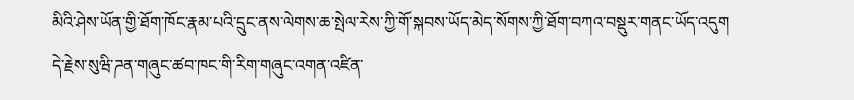མིའི་ཤེས་ཡོན་གྱི་ཐོག་ཁོང་རྣམ་པའི་དྲུང་ནས་ལེགས་ཆ་སྤེལ་རེས་ཀྱི་གོ་སྐབས་ཡོད་མེད་སོགས་ཀྱི་ཐོག་བཀའ་བསྡུར་གནང་ཡོད་འདུག
དེ་རྗེས་སུཝི་ཌན་གཞུང་ཚབ་ཁང་གི་རིག་གཞུང་འགན་འཛིན་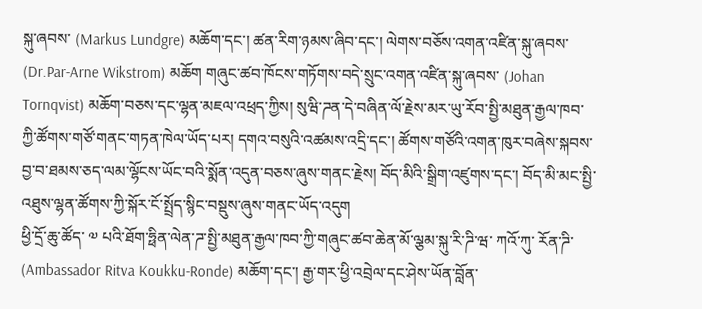སྐུ་ཞབས་ (Markus Lundgre) མཆོག་དང་། ཚན་རིག་ཉམས་ཞིབ་དང་། ལེགས་བཅོས་འགན་འཛིན་སྐུ་ཞབས་ (Dr.Par-Arne Wikstrom) མཆོག གཞུང་ཚབ་ཁོངས་གཏོགས་བདེ་སྲུང་འགན་འཛིན་སྐུ་ཞབས་ (Johan Tornqvist) མཆོག་བཅས་དང་ལྷན་མཇལ་འཕྲད་ཀྱིས། སུཝི་ཌན་དེ་བཞིན་ལོ་རྗེས་མར་ཡུ་རོབ་སྤྱི་མཐུན་རྒྱལ་ཁབ་ཀྱི་ཚོགས་གཙོ་གནང་གཏན་ཁེལ་ཡོད་པར། དགའ་བསུའི་འཚམས་འདྲི་དང་། ཚོགས་གཙོའི་འགན་ཁུར་བཞེས་སྐབས་བྱ་བ་ཐམས་ཅད་ལམ་ལྷོངས་ཡོང་བའི་སྨོན་འདུན་བཅས་ཞུས་གནང་རྗེས། བོད་མིའི་སྒྲིག་འཛུགས་དང་། བོད་མི་མང་སྤྱི་འཐུས་ལྷན་ཚོགས་ཀྱི་སྐོར་ངོ་སྤྲོད་སྙིང་བསྡུས་ཞུས་གནང་ཡོད་འདུག
ཕྱི་དྲོ་ཆུ་ཚོད་ ༧ པའི་ཐོག་ཧྥིན་ལེན་ཌ་སྤྱི་མཐུན་རྒྱལ་ཁབ་ཀྱི་གཞུང་ཚབ་ཆེན་མོ་ལྕམ་སྐུ་རི་ཌི་ཝ་ ཀའོ་ཀུ་ རོན་ཌི་ (Ambassador Ritva Koukku-Ronde) མཆོག་དང་། རྒྱ་གར་ཕྱི་འབྲེལ་དང་ཤེས་ཡོན་བློན་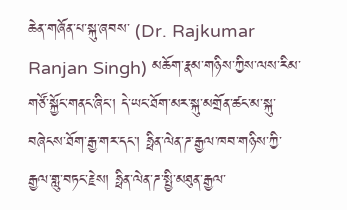ཆེན་གཞོན་པ་སྐུ་ཞབས་ (Dr. Rajkumar Ranjan Singh) མཆོག་རྣམ་གཉིས་ཀྱིས་ལས་རིམ་གཙོ་སྐྱོང་གནང་ཞིང་། དེ་ཡང་ཐོག་མར་སྐུ་མགྲོན་ཚང་མ་སྐུ་བཞེངས་ཐོག་རྒྱ་གར་དང་། ཧྥིན་ལེན་ཌ་རྒྱལ་ཁབ་གཉིས་ཀྱི་རྒྱལ་གླུ་བཏང་རྗེས། ཧྥིན་ལེན་ཌ་སྤྱི་མཐུན་རྒྱལ་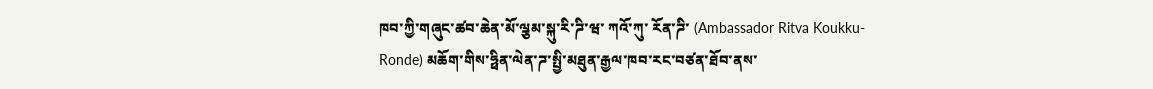ཁབ་ཀྱི་གཞུང་ཚབ་ཆེན་མོ་ལྕམ་སྐུ་རི་ཌི་ཝ་ ཀའོ་ཀུ་ རོན་ཌི་ (Ambassador Ritva Koukku-Ronde) མཆོག་གིས་ཧྥིན་ལེན་ཌ་སྤྱི་མཐུན་རྒྱལ་ཁབ་རང་བཙན་ཐོབ་ནས་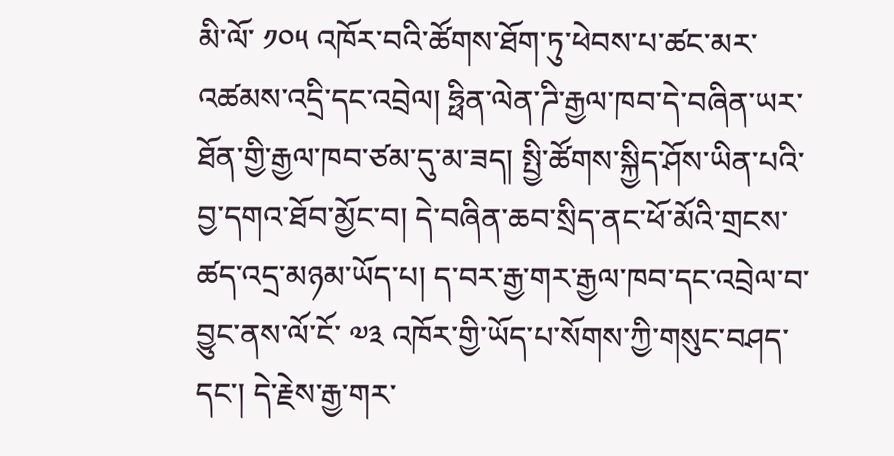མི་ལོ་ ༡༠༥ འཁོར་བའི་ཚོགས་ཐོག་ཏུ་ཕེབས་པ་ཚང་མར་འཚམས་འདྲི་དང་འབྲེལ། ཧྥིན་ལེན་ཌི་རྒྱལ་ཁབ་དེ་བཞིན་ཡར་ཐོན་གྱི་རྒྱལ་ཁབ་ཙམ་དུ་མ་ཟད། སྤྱི་ཚོགས་སྐྱིད་ཤོས་ཡིན་པའི་བྱ་དགའ་ཐོབ་མྱོང་བ། དེ་བཞིན་ཆབ་སྲིད་ནང་ཕོ་མོའི་གྲངས་ཚད་འདྲ་མཉམ་ཡོད་པ། ད་བར་རྒྱ་གར་རྒྱལ་ཁབ་དང་འབྲེལ་བ་བྱུང་ནས་ལོ་ངོ་ ༧༣ འཁོར་གྱི་ཡོད་པ་སོགས་ཀྱི་གསུང་བཤད་དང་། དེ་རྗེས་རྒྱ་གར་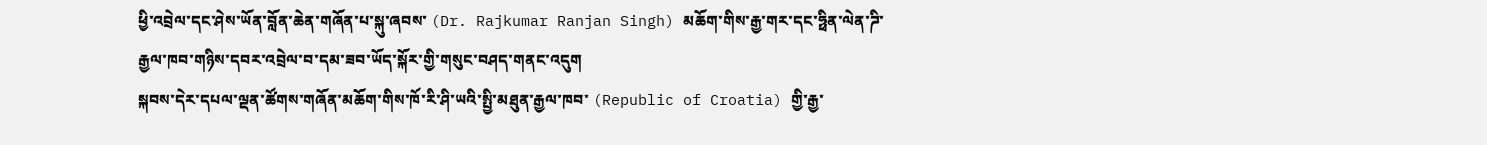ཕྱི་འབྲེལ་དང་ཤེས་ཡོན་བློན་ཆེན་གཞོན་པ་སྐུ་ཞབས་ (Dr. Rajkumar Ranjan Singh) མཆོག་གིས་རྒྱ་གར་དང་ཧྥིན་ལེན་ཌི་རྒྱལ་ཁབ་གཉིས་དབར་འབྲེལ་བ་དམ་ཟབ་ཡོད་སྐོར་གྱི་གསུང་བཤད་གནང་འདུག
སྐབས་དེར་དཔལ་ལྡན་ཚོགས་གཞོན་མཆོག་གིས་ཁོ་རི་ཤི་ཡའི་སྤྱི་མཐུན་རྒྱལ་ཁབ་ (Republic of Croatia) གྱི་རྒྱ་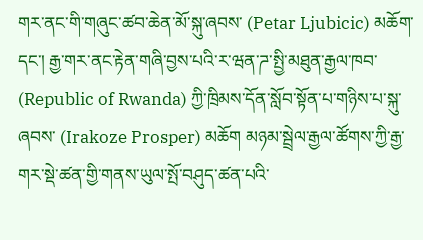གར་ནང་གི་གཞུང་ཚབ་ཆེན་མོ་སྐུ་ཞབས་ (Petar Ljubicic) མཆོག་དང་། རྒྱ་གར་ནང་རྟེན་གཞི་བྱས་པའི་ར་ཝན་ཌ་སྤྱི་མཐུན་རྒྱལ་ཁབ་ (Republic of Rwanda) ཀྱི་ཁྲིམས་དོན་སློབ་སྟོན་པ་གཉིས་པ་སྐུ་ཞབས་ (Irakoze Prosper) མཆོག མཉམ་སྦྲེལ་རྒྱལ་ཚོགས་ཀྱི་རྒྱ་གར་སྡེ་ཚན་གྱི་གནས་ཡུལ་སྤོ་བཤུད་ཚན་པའི་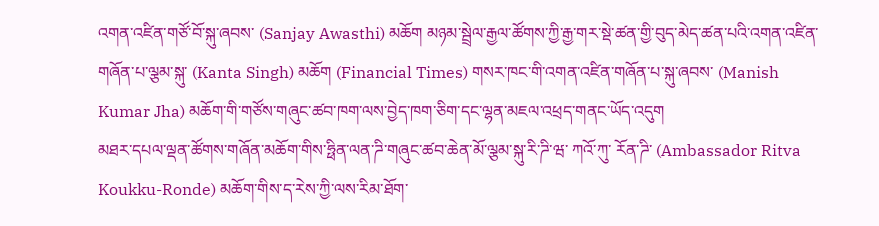འགན་འཛིན་གཙོ་བོ་སྐུ་ཞབས་ (Sanjay Awasthi) མཆོག མཉམ་སྦྲེལ་རྒྱལ་ཚོགས་ཀྱི་རྒྱ་གར་སྡེ་ཚན་གྱི་བུད་མེད་ཚན་པའི་འགན་འཛིན་གཞོན་པ་ལྕམ་སྐུ་ (Kanta Singh) མཆོག (Financial Times) གསར་ཁང་གི་འགན་འཛིན་གཞོན་པ་སྐུ་ཞབས་ (Manish Kumar Jha) མཆོག་གི་གཙོས་གཞུང་ཚབ་ཁག་ལས་བྱེད་ཁག་ཅིག་དང་ལྷན་མཇལ་འཕྲད་གནང་ཡོད་འདུག
མཐར་དཔལ་ལྡན་ཚོགས་གཞོན་མཆོག་གིས་ཧྥིན་ལན་ཌི་གཞུང་ཚབ་ཆེན་མོ་ལྕམ་སྐུ་རི་ཌི་ཝ་ ཀའོ་ཀུ་ རོན་ཌི་ (Ambassador Ritva Koukku-Ronde) མཆོག་གིས་ད་རེས་ཀྱི་ལས་རིམ་ཐོག་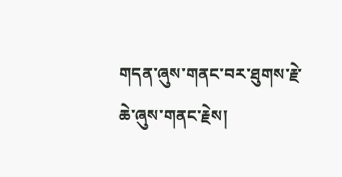གདན་ཞུས་གནང་བར་ཐུགས་རྗེ་ཆེ་ཞུས་གནང་རྗེས།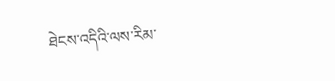ཐེངས་འདིའི་ལས་རིམ་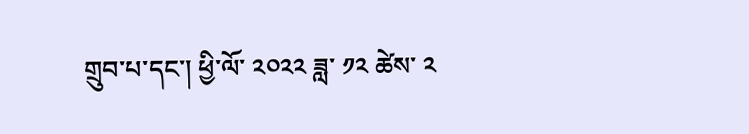གྲུབ་པ་དང་། ཕྱི་ལོ་ ༢༠༢༢ ཟླ་ ༡༢ ཚེས་ ༢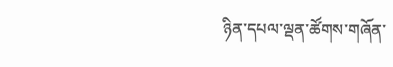ཉིན་དཔལ་ལྡན་ཚོགས་གཞོན་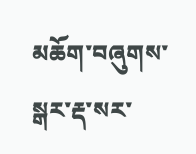མཆོག་བཞུགས་སྒར་རྡ་སར་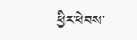ཕྱིར་ཕེབས་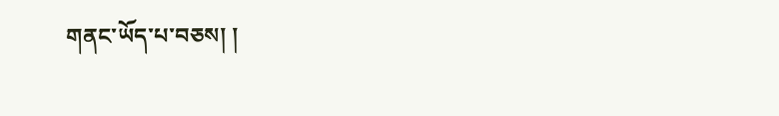གནང་ཡོད་པ་བཅས། །